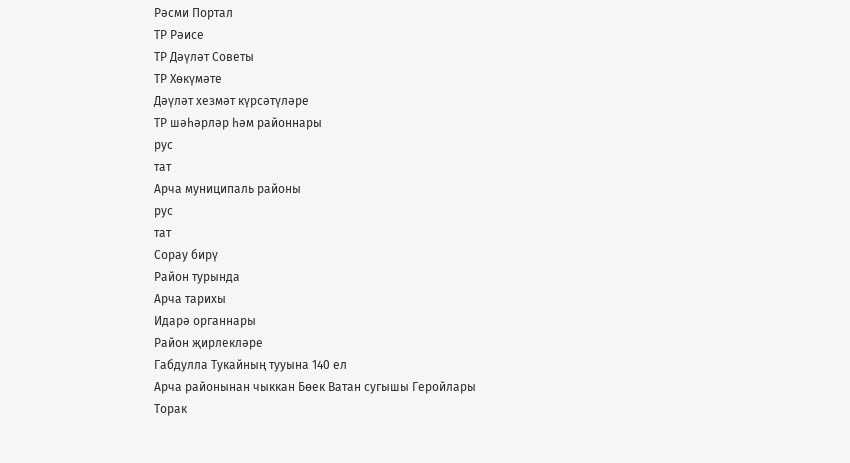Рәсми Портал
ТР Рәисе
ТР Дәүләт Советы
ТР Хөкүмәте
Дәүләт хезмәт күрсәтүләре
ТР шәһәрләр һәм районнары
рус
тат
Арча муниципаль районы
рус
тат
Сорау бирү
Район турында
Арча тарихы
Идарә органнары
Район җирлекләре
Габдулла Тукайның тууына 140 ел
Арча районынан чыккан Бөек Ватан сугышы Геройлары
Торак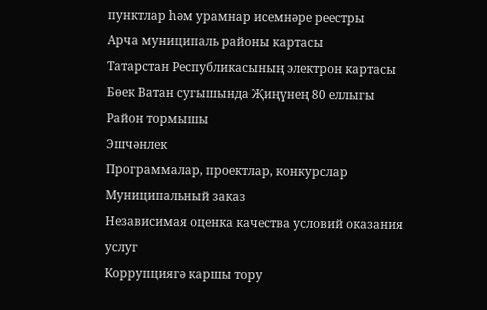пунктлар һәм урамнар исемнәре реестры
Арча муниципаль районы картасы
Татарстан Республикасының электрон картасы
Бөек Ватан сугышында Җиңүнең 80 еллыгы
Район тормышы
Эшчәнлек
Программалар, проектлар, конкурслар
Муниципальный заказ
Независимая оценка качества условий оказания услуг
Коррупциягә каршы тору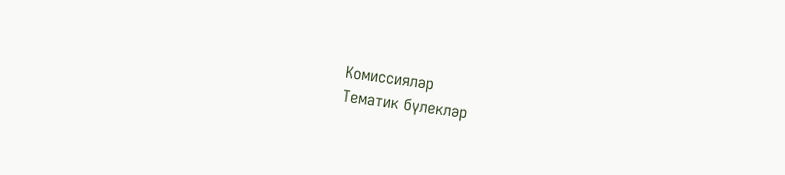Комиссияләр
Тематик бүлекләр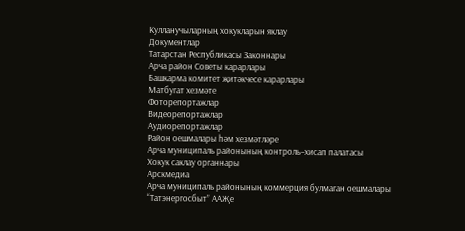Кулланучыларның хокукларын яклау
Документлар
Татарстан Республикасы Законнары
Арча район Советы карарлары
Башкарма комитет җитәкчесе карарлары
Матбугат хезмәте
Фоторепортажлар
Видеорепортажлар
Аудиорепортажлар
Район оешмалары һәм хезмәтләре
Арча муниципаль районының контроль–хисап палатасы
Хокук саклау органнары
Арскмедиа
Арча муниципаль районының коммерция булмаган оешмалары
“Татэнергосбыт” ААҖе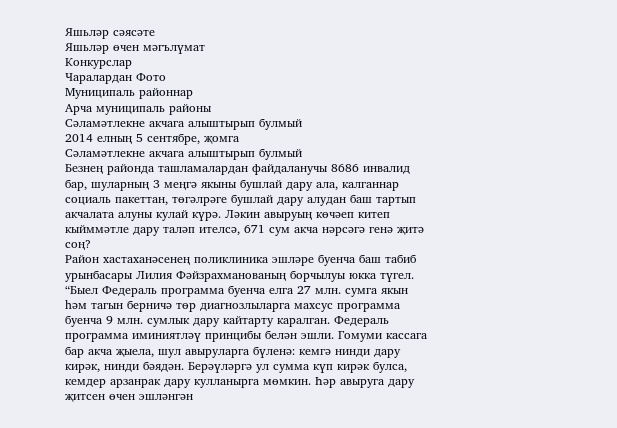Яшьләр сәясәте
Яшьләр өчен мәгълүмат
Конкурслар
Чаралардан Фото
Муниципаль районнар
Арча муниципаль районы
Сәламәтлекне акчага алыштырып булмый
2014 елның 5 сентябре, җомга
Сәламәтлекне акчага алыштырып булмый
Безнең районда ташламалардан файдаланучы 8686 инвалид бар, шуларның 3 меңгә якыны бушлай дару ала, калганнар социаль пакеттан, төгәлрәге бушлай дару алудан баш тартып акчалата алуны кулай күрә. Ләкин авыруың көчәеп китеп кыйммәтле дару таләп ителсә, 671 сум акча нәрсәгә генә җитә соң?
Район хастаханәсенең поликлиника эшләре буенча баш табиб урынбасары Лилия Фәйзрахманованың борчылуы юкка түгел. “Быел Федераль программа буенча елга 27 млн. сумга якын һәм тагын берничә төр диагнозлыларга махсус программа буенча 9 млн. сумлык дару кайтарту каралган. Федераль программа иминиятләү принцибы белән эшли. Гомуми кассага бар акча җыела, шул авыруларга бүленә: кемгә нинди дару кирәк, нинди бәядән. Берәүләргә ул сумма күп кирәк булса, кемдер арзанрак дару кулланырга мөмкин. Һәр авыруга дару җитсен өчен эшләнгән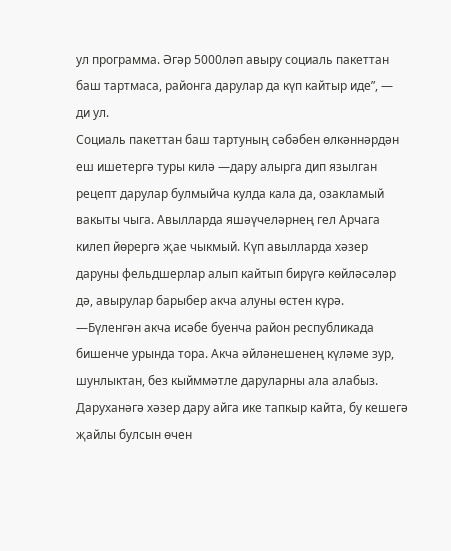ул программа. Әгәр 5000ләп авыру социаль пакеттан баш тартмаса, районга дарулар да күп кайтыр иде”, — ди ул.
Социаль пакеттан баш тартуның сәбәбен өлкәннәрдән еш ишетергә туры килә —дару алырга дип язылган рецепт дарулар булмыйча кулда кала да, озакламый вакыты чыга. Авылларда яшәүчеләрнең гел Арчага килеп йөрергә җае чыкмый. Күп авылларда хәзер даруны фельдшерлар алып кайтып бирүгә көйләсәләр дә, авырулар барыбер акча алуны өстен күрә.
—Бүленгән акча исәбе буенча район республикада бишенче урында тора. Акча әйләнешенең күләме зур, шунлыктан, без кыйммәтле даруларны ала алабыз. Даруханәгә хәзер дару айга ике тапкыр кайта, бу кешегә җайлы булсын өчен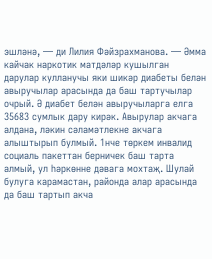эшләнә, — ди Лилия Фәйзрахманова. — Әмма кайчак наркотик матдәләр кушылган дарулар кулланучы яки шикәр диабеты белән авыручылар арасында да баш тартучылар очрый. Ә диабет белән авыручыларга елга 35683 сумлык дару кирәк. Авырулар акчага алдана, ләкин сәламәтлекне акчага алыштырып булмый. 1нче төркем инвалид социаль пакеттан берничек баш тарта алмый, ул һәркөнне дәвага мохтаҗ. Шулай булуга карамастан, районда алар арасында да баш тартып акча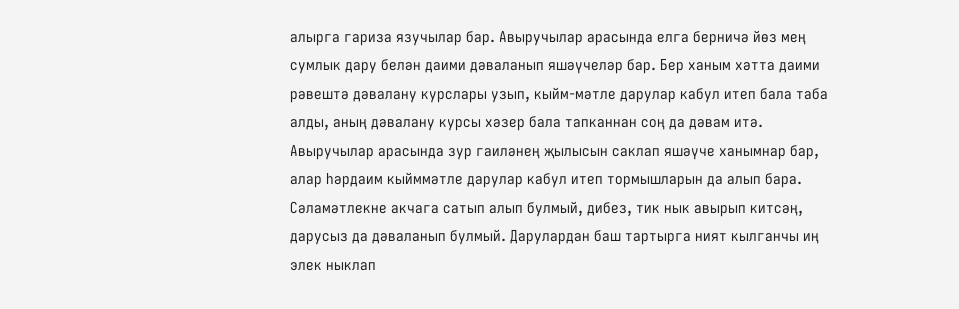алырга гариза язучылар бар. Авыручылар арасында елга берничә йөз мең сумлык дару белән даими дәваланып яшәүчеләр бар. Бер ханым хәтта даими рәвештә дәвалану курслары узып, кыйм-мәтле дарулар кабул итеп бала таба алды, аның дәвалану курсы хәзер бала тапканнан соң да дәвам итә. Авыручылар арасында зур гаиләнең җылысын саклап яшәүче ханымнар бар, алар һәрдаим кыйммәтле дарулар кабул итеп тормышларын да алып бара.
Сәламәтлекне акчага сатып алып булмый, дибез, тик нык авырып китсәң, дарусыз да дәваланып булмый. Дарулардан баш тартырга ният кылганчы иң элек ныклап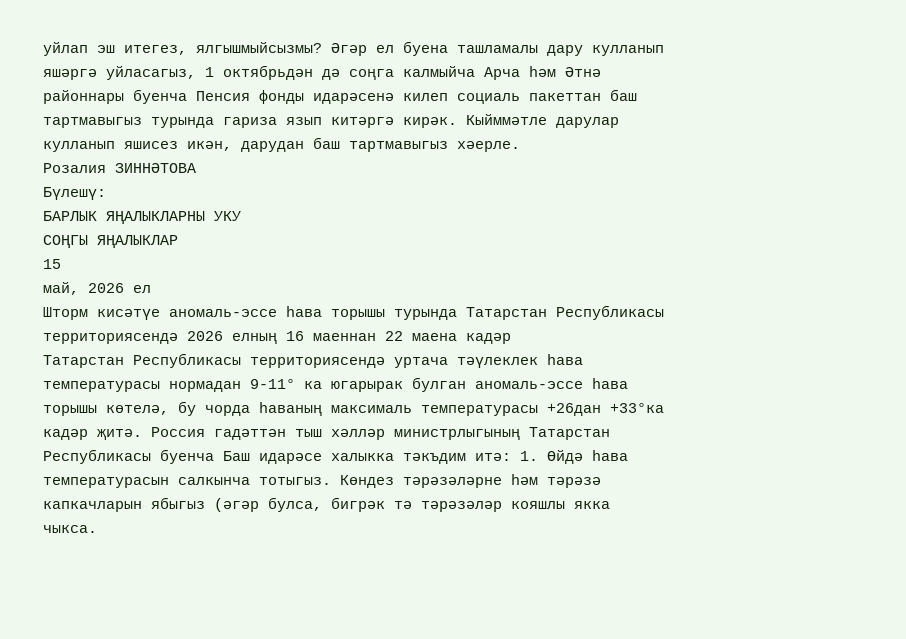уйлап эш итегез, ялгышмыйсызмы? Әгәр ел буена ташламалы дару кулланып яшәргә уйласагыз, 1 октябрьдән дә соңга калмыйча Арча һәм Әтнә районнары буенча Пенсия фонды идарәсенә килеп социаль пакеттан баш тартмавыгыз турында гариза язып китәргә кирәк. Кыйммәтле дарулар кулланып яшисез икән, дарудан баш тартмавыгыз хәерле.
Розалия ЗИННӘТОВА
Бүлешү:
БАРЛЫК ЯҢАЛЫКЛАРНЫ УКУ
СОҢГЫ ЯҢАЛЫКЛАР
15
май, 2026 ел
Шторм кисәтүе аномаль-эссе һава торышы турында Татарстан Республикасы территориясендә 2026 елның 16 маеннан 22 маена кадәр
Татарстан Республикасы территориясендә уртача тәүлеклек һава температурасы нормадан 9-11° ка югарырак булган аномаль-эссе һава торышы көтелә, бу чорда һаваның максималь температурасы +26дан +33°ка кадәр җитә. Россия гадәттән тыш хәлләр министрлыгының Татарстан Республикасы буенча Баш идарәсе халыкка тәкъдим итә: 1. Өйдә һава температурасын салкынча тотыгыз. Көндез тәрәзәләрне һәм тәрәзә капкачларын ябыгыз (әгәр булса, бигрәк тә тәрәзәләр кояшлы якка чыкса.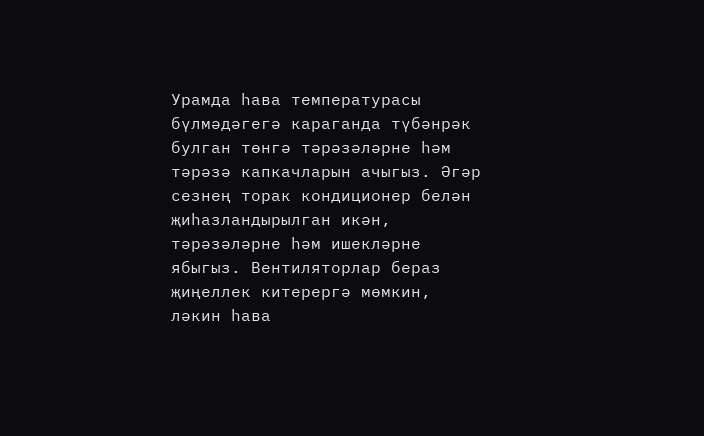Урамда һава температурасы бүлмәдәгегә караганда түбәнрәк булган төнгә тәрәзәләрне һәм тәрәзә капкачларын ачыгыз. Әгәр сезнең торак кондиционер белән җиһазландырылган икән, тәрәзәләрне һәм ишекләрне ябыгыз. Вентиляторлар бераз җиңеллек китерергә мөмкин, ләкин һава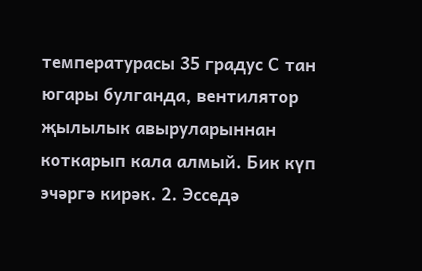температурасы 35 градус С тан югары булганда, вентилятор җылылык авыруларыннан коткарып кала алмый. Бик күп эчәргә кирәк. 2. Эсседә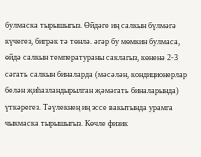булмаска тырышыгыз. Өйдәге иң салкын бүлмәгә күчегез, бигрәк тә төнлә. әгәр бу мөмкин булмаса, өйдә салкын температураны саклагыз, көненә 2-3 сәгать салкын биналарда (мәсәлән, кондиционерлар белән җиһазландырылган җәмәгать биналарында) үткәрегез. Тәүлекнең иң эссе вакытында урамга чыкмаска тырышыгыз. Көчле физик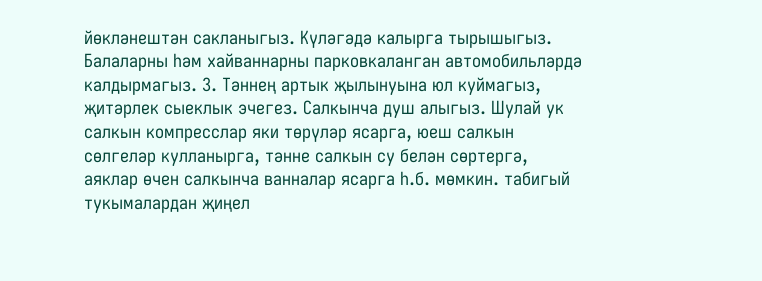йөкләнештән сакланыгыз. Күләгәдә калырга тырышыгыз. Балаларны һәм хайваннарны парковкаланган автомобильләрдә калдырмагыз. 3. Тәннең артык җылынуына юл куймагыз, җитәрлек сыеклык эчегез. Салкынча душ алыгыз. Шулай ук салкын компресслар яки төрүләр ясарга, юеш салкын сөлгеләр кулланырга, тәнне салкын су белән сөртергә, аяклар өчен салкынча ванналар ясарга һ.б. мөмкин. табигый тукымалардан җиңел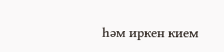һәм иркен кием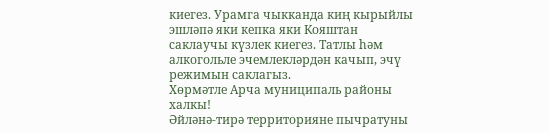киегез. Урамга чыкканда киң кырыйлы эшләпә яки кепка яки Кояштан саклаучы күзлек киегез. Татлы һәм алкогольле эчемлекләрдән качып, эчү режимын саклагыз.
Хөрмәтле Арча муниципаль районы халкы!
Әйләнә-тирә территорияне пычратуны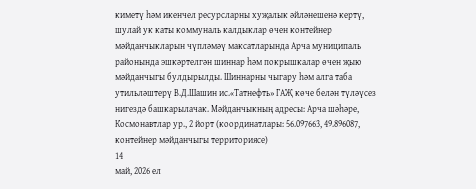киметү һәм икенчел ресурсларны хуҗалык әйләнешенә кертү, шулай ук каты коммуналь калдыклар өчен контейнер мәйданчыкларын чүпләмәү максатларында Арча муниципаль районында эшкәртелгән шиннар һәм покрышкалар өчен җыю мәйданчыгы булдырылды. Шиннарны чыгару һәм алга таба утильләштерү В.Д.Шашин ис.«Татнефть» ГАҖ көче белән түләүсез нигездә башкарылачак. Мәйданчыкның адресы: Арча шәһәре, Космонавтлар ур., 2 йорт (координатлары: 56.097663, 49.896087, контейнер мәйданчыгы территориясе)
14
май, 2026 ел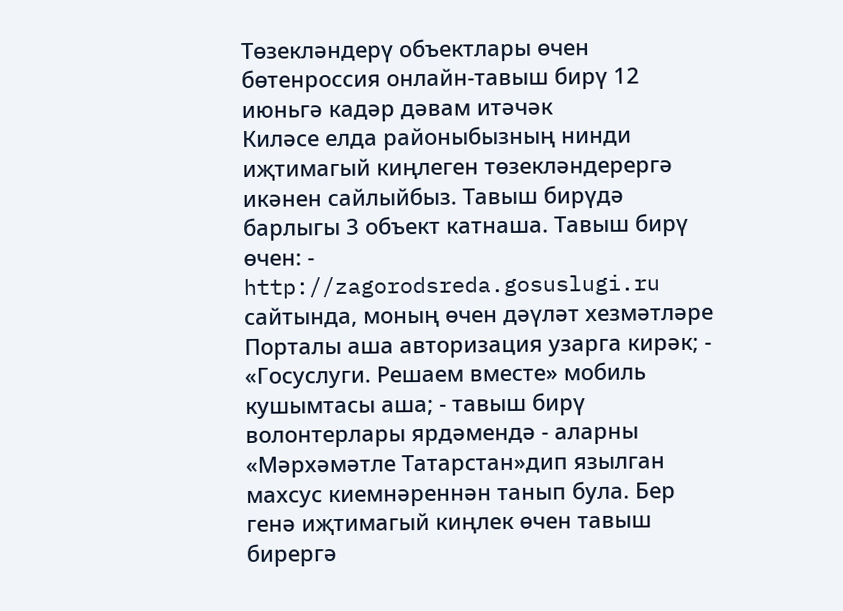Төзекләндерү объектлары өчен бөтенроссия онлайн-тавыш бирү 12 июньгә кадәр дәвам итәчәк
Киләсе елда районыбызның нинди иҗтимагый киңлеген төзекләндерергә икәнен сайлыйбыз. Тавыш бирүдә барлыгы 3 объект катнаша. Тавыш бирү өчен: - http://zagorodsreda.gosuslugi.ru сайтында, моның өчен дәүләт хезмәтләре Порталы аша авторизация узарга кирәк; - «Госуслуги. Решаем вместе» мобиль кушымтасы аша; - тавыш бирү волонтерлары ярдәмендә - аларны «Мәрхәмәтле Татарстан»дип язылган махсус киемнәреннән танып була. Бер генә иҗтимагый киңлек өчен тавыш бирергә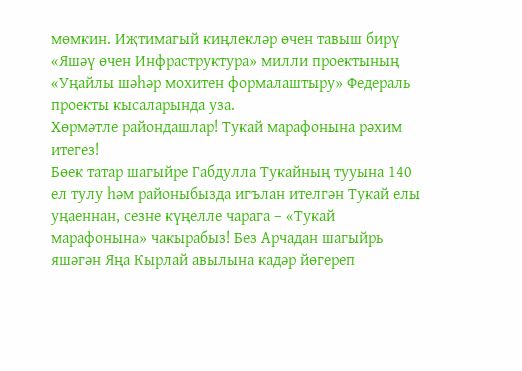мөмкин. Иҗтимагый киңлекләр өчен тавыш бирү «Яшәү өчен Инфраструктура» милли проектының «Уңайлы шәһәр мохитен формалаштыру» Федераль проекты кысаларында уза.
Хөрмәтле райондашлар! Тукай марафонына рәхим итегез!
Бөек татар шагыйре Габдулла Тукайның тууына 140 ел тулу һәм районыбызда игълан ителгән Тукай елы уңаеннан, сезне күңелле чарага – «Тукай марафонына» чакырабыз! Без Арчадан шагыйрь яшәгән Яңа Кырлай авылына кадәр йөгереп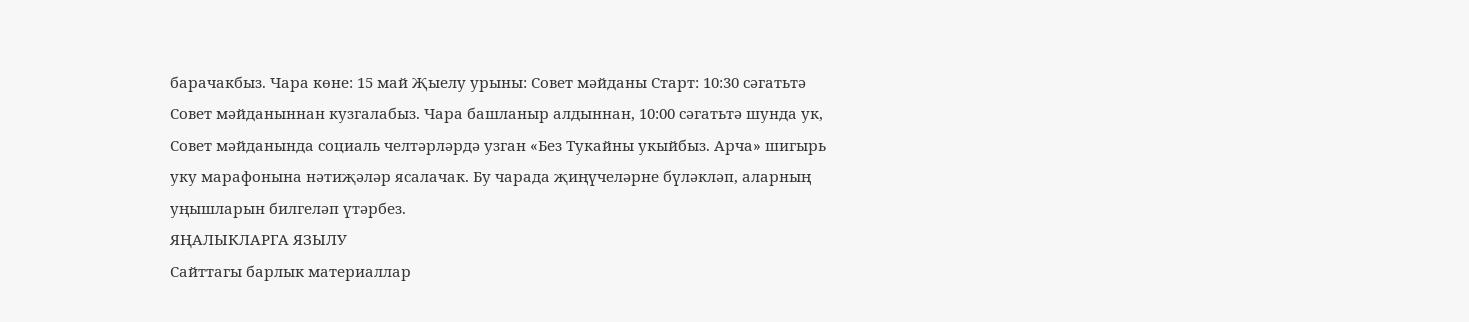барачакбыз. Чара көне: 15 май Җыелу урыны: Совет мәйданы Старт: 10:30 сәгатьтә Совет мәйданыннан кузгалабыз. Чара башланыр алдыннан, 10:00 сәгатьтә шунда ук, Совет мәйданында социаль челтәрләрдә узган «Без Тукайны укыйбыз. Арча» шигырь уку марафонына нәтиҗәләр ясалачак. Бу чарада җиңүчеләрне бүләкләп, аларның уңышларын билгеләп үтәрбез.
ЯҢАЛЫКЛАРГА ЯЗЫЛУ
Сайттагы барлык материаллар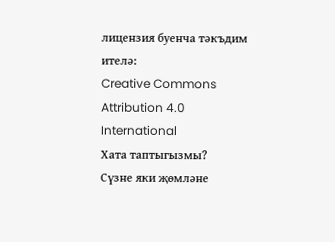лицензия буенча тәкъдим ителә:
Creative Commons Attribution 4.0 International
Хата таптыгызмы?
Сүзне яки җөмләне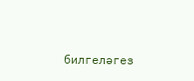билгеләгез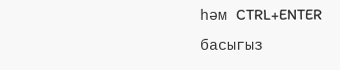һәм CTRL+ENTER басыгыз